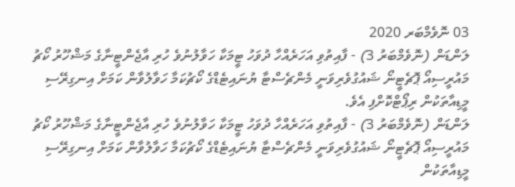03 ނޮވެމްބަރ 2020
ލަންޑަން (ނޮވެމްބަރު 3) - ފާއިތުވި އަހަރެއްހާ ދުވަހު ޓީމަކާ ހަވާލުނުވެ ހުރި އާޖެންޓީނާގެ މަޝްހޫރު ކޯޗު މައުރީސިއޯ ޕޮޗެޓީނޯ ޝައުގުވެރިވަނީ މެންޗެސްޓާ ޔުނައިޓެޑްގެ ކޯޗުކަމާ ހަވާލުވާން ކަމަށް އިނގިރޭސި މީޑިއާތަކުން ރިޕޯޓްކޮށްފި އެވެ.
ލަންޑަން (ނޮވެމްބަރު 3) - ފާއިތުވި އަހަރެއްހާ ދުވަހު ޓީމަކާ ހަވާލުނުވެ ހުރި އާޖެންޓީނާގެ މަޝްހޫރު ކޯޗު މައުރީސިއޯ ޕޮޗެޓީނޯ ޝައުގުވެރިވަނީ މެންޗެސްޓާ ޔުނައިޓެޑްގެ ކޯޗުކަމާ ހަވާލުވާން ކަމަށް އިނގިރޭސި މީޑިއާތަކުން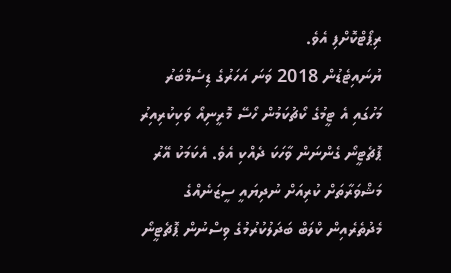ރިޕޯޓްކޮށްފި އެވެ.
ޔުނައިޓެޑުން 2018 ވަނަ އަހަރުގެ ޑިސެމްބަރު މަހުގައި އެ ޓީމުގެ ކޯޗުކަމުން ހޯސޭ މޮރީނިއޯ ވަކިކުރިއިރު ޕޮޗެޓީނޯ ގެންނަން ވާހަކަ ދެއްކި އެވެ. އެކަމަކު އޭރު މަޝްވަރާތަށް ކުރިއަށް ނުދިޔައީ ސީޒަނެއްގެ މެދުތެރެއިން ކްލަބް ބަދަލުކުރުމުގެ ވިސްނުން ޕޮޗެޓީނޯ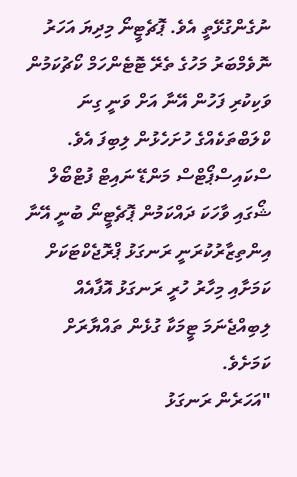ނުގެންގުޅޭތީ އެވެ. ޕޮޗެޓީނޯ މިދިޔަ އަހަރު ނޮވެމްބަރު މަހުގެ ތެރޭ ޓޮޓެންހަމް ކޯޗުކަމުން ވަކިކުރި ފަހުން އޭނާ އަށް ވަނީ ގިނަ ކްލަބްތަކެއްގެ ހުށަހެޅުން ލިބިފަ އެވެ.
ސްކައިސްޕޯޓްސް މަންޑޭ ނައިޓް ފުޓްބޯލް ޝޯގައި ވާހަކަ ދައްކަމުން ޕޮޗެޓީނޯ ބުނީ އޭނާ އިންތިޒާރުކުރަނީ ރަނގަޅު ޕްރޮޖެކްޓަކަށް ކަމަށާއި މިހާރު ހުރީ ރަނގަޅު އޮފާއެއް ލިބިއްޖެނަމަ ޓީމަކާ ގުޅެން ތައްޔާރަށް ކަމަށެވެ.
"އަހަރެން ރަނގަޅު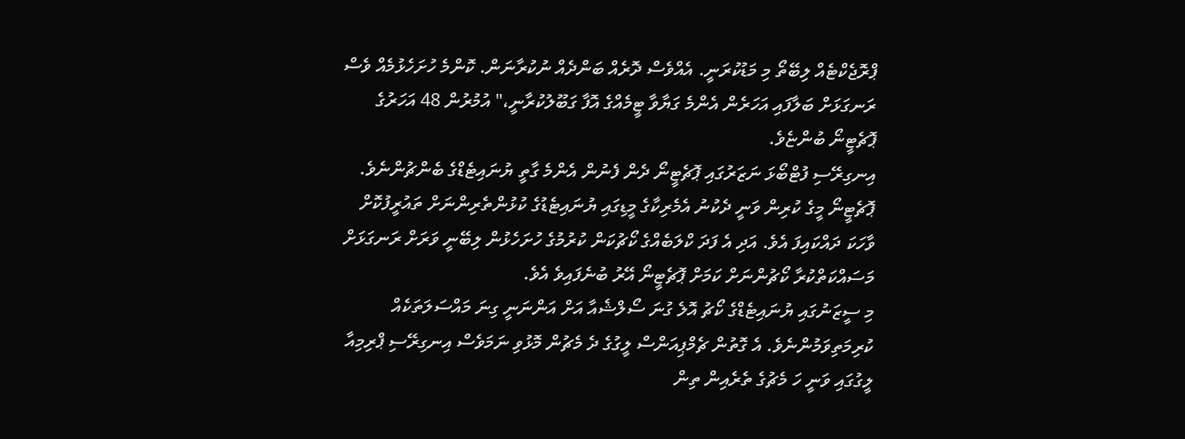ޕްރޮޖެކްޓެއް ލިބޭތޯ މި މަޑުކުރަނީ. އެއްވެސް ދޮރެއް ބަންދެއް ނުކުރާނަން. ކޮންމެ ހުށަހެޅުމެއް ވެސް ރަނގަޅަށް ބަލާފައި އަހަރެން އެންމެ ގަޔާވާ ޓީމެއްގެ އޮފާ ގަބޫލުކުރާނީ،" އުމުރުން 48 އަހަރުގެ ޕޮޗެޓީނޯ ބުންޏެވެ.
އިނގިރޭސި ފުޓްބޯޅަ ނަޒަރުގައި ޕޮޗެޓީނޯ ދެން ފެނުން އެންމެ ގާތީ ޔުނައިޓެޑްގެ ބެންޗުންނެވެ. ޕޮޗެޓީނޯ މީގެ ކުރިން ވަނީ ދެކުނު އެމެރިކާގެ މީޑިގައި ޔުނައިޓެޑުގެ ކުޅުންތެރިންނަށް ތައުރީފުކޮށް ވާހަކަ ދައްކައިފަ އެވެ. އަދި އެ ފަދަ ކްލަބެއްގެ ކޯޗުކަން ކުރުމުގެ ހުށަހެޅުން ލިބޭނީ ވަރަށް ރަނގަޅަށް މަސައްކަތްކުރާ ކޯޗުންނަށް ކަމަށް ޕޮޗެޓީނޯ އޭރު ބުނެފައިވެ އެވެ.
މި ސީޒަނުގައި ޔުނައިޓެޑްގެ ކޯޗު އޮލެ ގުނަ ސޯލްޝެއާ އަށް އަންނަނީ ގިނަ މައްސަލަތަކެއް ކުރިމަތިވަމުންނެވެ. އެ ގޮތުން ޗެމްޕިއަންސް ލީގުގެ ދެ މެޗުން މޮޅުވި ނަމަވެސް އިނގިރޭސި ޕްރިމިއާ ލީގުގައި ވަނީ ހަ މެޗުގެ ތެރެއިން ތިން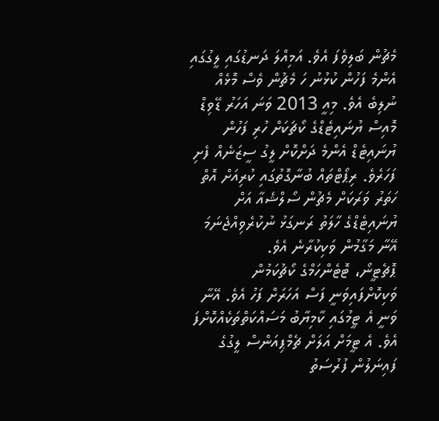މެޗުން ބަލިވެފަ އެވެ. އަމިއްލަ ދަނޑުގައި ލީގުގައި އެންމެ ފަހުން ކުޅުނު ހަ މެޗުން ވެސް މޮޅެއް ނުލިބެ އެވެ. މިއީ 2013 ވަނަ އަހަރު ޑޭވިޑް މޮއިސް ޔުނައިޓެޑްގެ ކޯޗަކަށް ހުރި ފަހުން ޔުނައިޓެޑް އެންމެ ދަށްކޮށް ލީގު ސީޒަނެއް ފެށި ފަހަރެވެ. ރިޕޯޓްތައް ބުނާގޮތުގައި ކުރިއަށް އޮތް ހަތަރު ވަރަކަށް މެޗުން ސޯލްޝެއާ އަށް ޔުނައިޓެޑްގެ ހާލަތު ރަނގަޅު ނުކުރެވިއްޖެނަމަ އޭނާ މަގާމުން ވަކިކުރާނެ އެވެ.
ޕޮޗެޓީނޯ، ޓޮޓެންހަމްގެ ކޯޗުކަމުން ވަކިކޮށްފައިވަނީ ފަސް އަހަރަށް ފަހު އެވެ. އޭނާ ވަނީ އެ ޓީމުގައި ކާމިޔާބު މަސައްކަތްތަކެއްކޮށްފަ އެވެ. އެ ޓީމަށް އަލަށް ޗެމްޕިއަންސް ލީގުގެ ފައިނަލުން ފުރުސަތު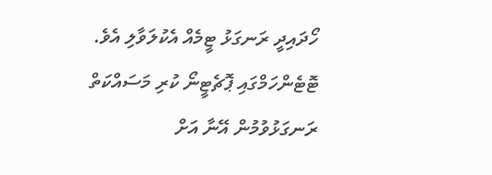ހޯދައިދީ ރަނގަޅު ޓީމެއް އެކުލަވާލި އެވެ. ޓޮޓެންހަމްގައި ޕޮޗެޓީނޯ ކުރި މަސައްކަތް ރަނގަޅުވުމުން އޭނާ އަށް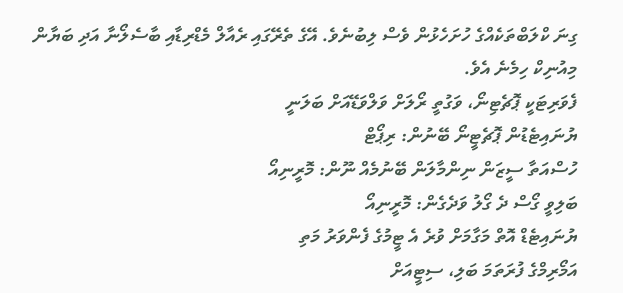ގިނަ ކްލަބްތަކެއްގެ ހުށަހެޅުން ވެސް ލިބުނެވެ. އޭގެ ތެރޭގައި ރެއާލް މެޑްރިޑާއި ބާސެލޯނާ އަދި ބަޔާން މިއުނިކް ހިމެނެ އެވެ.
ފެވަރިޓަކީ ޕޮޗެޓިނޯ، ވަގުތީ ރޯލަށް ވަލްވަޑޭއަށް ބަލަނީ
ޔުނައިޓެޑުން ޕޮޗެޓީނޯ ބޭނުން: ރިޕޯޓް
ހުސްއަތާ ސީޒަން ނިންމާލަން ބޭނުމެއް ނޫން: މޮރީނިއޯ
ބަލިވީ ގޯސް ދެ ގޯލު ވަދެގެން: މޮރީނިއޯ
ޔުނައިޓެޑް އޮތް މަގާމަށް ވުރެ އެ ޓީމުގެ ފެންވަރު މަތި
އަމޯރިމްގެ ފުރަތަމަ ބަލި، ސިޓީއަށް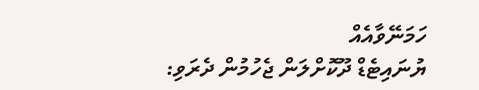ހަމަނޭވާއެއް
ޔުނައިޓެޑް ދޫކޮށްލަން ޖެހުމުން ދެރަވި: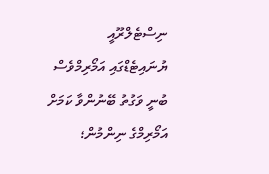ނިސްޓެލްރޫއީ
ޔުނައިޓެޑްގައި އަމޯރިމްވެސް ބުނީ ވަގުތު ބޭނުންވާ ކަމަށް
އަމޯރިމްގެ ނިންމުން؛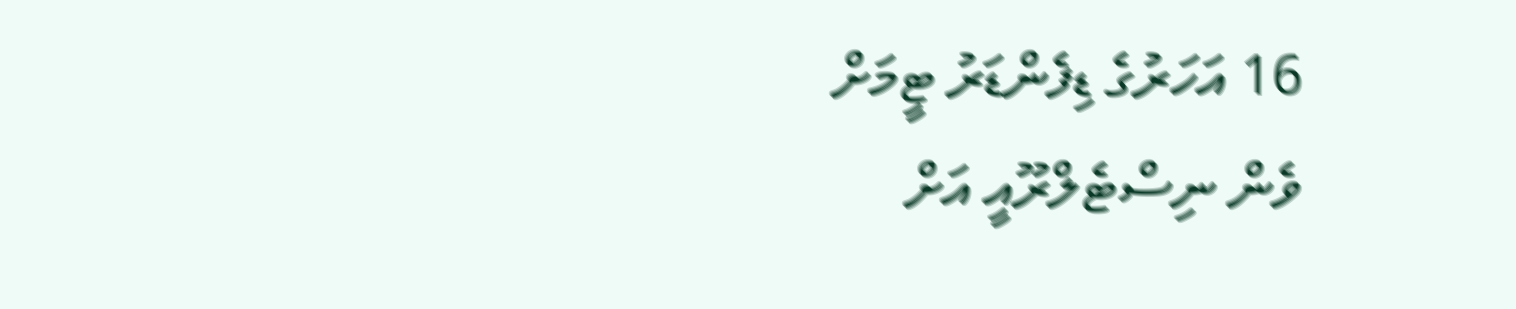16 އަހަރުގެ ޑިފެންޑަރު ޓީމަށް
ވެން ނިސްޓެލްރޫއީ އަށް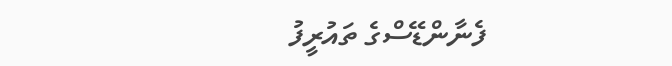ފެނާންޑޭސްގެ ތައުރީފު